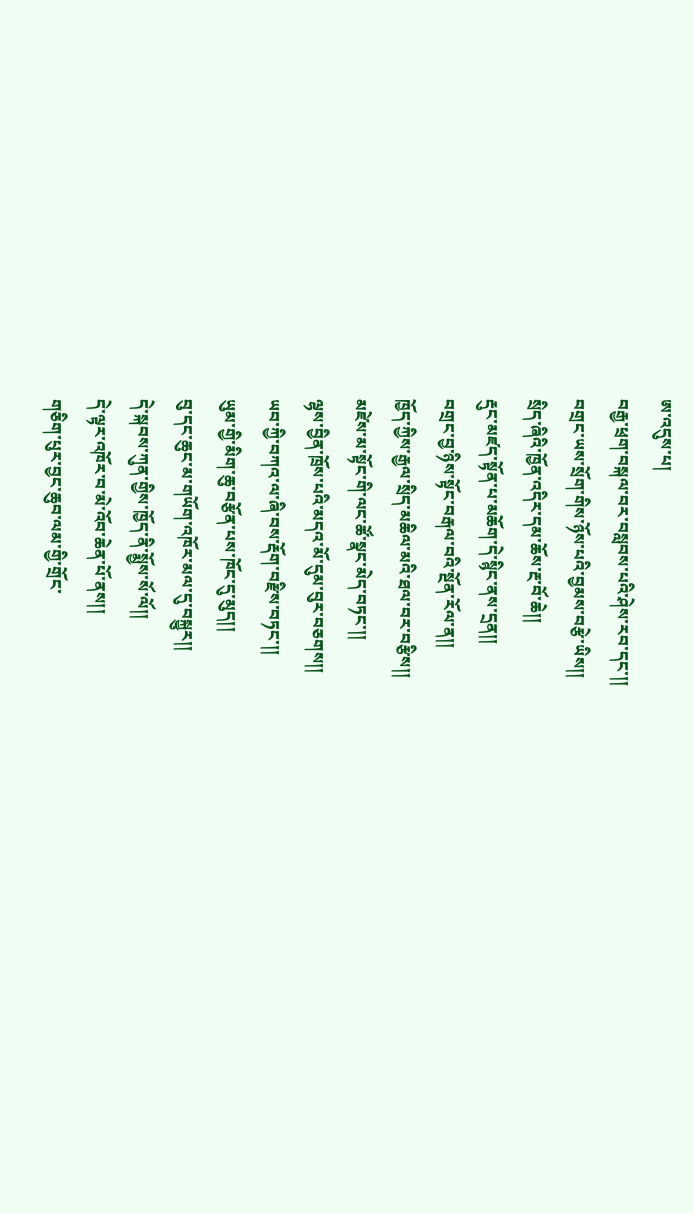ཨ་འདུས་པ།
བརྒྱ་ཕྲག་བསྐལ་བར་བསླབས་པའི་ཤེས་རབ་དང་།།
བགྲང་ཡས་སྲོག་གིས་ཉོས་པའི་བྱམས་བརྩེ་ཡིས།།
སྲིད་ཞིའི་ཁྱོན་འདིར་དམ་ཆོས་རྔ་བོ་ཆེ།།
རྡུང་མཛད་སྟོན་པ་མཆོག་དེ་སྙིང་ནས་དྲན།།
བགྲང་བྱ་ཉིས་སྟོང་བརྒལ་བའི་སྔོན་རོལ་ན།།
ཁྱོད་ཀྱིས་རྒྱལ་སྲིད་མཆིལ་མའི་ཐལ་བར་བརྩིས།།
མཛེས་མ་སྟོང་གི་ལང་ཚོ་སྣང་མེད་བཏང་།།
ལྷས་བྱིན་ཁྲོས་པའི་མདའ་མོ་དུམ་བུར་བཅགས།།
ཡབ་ཀྱི་བཀའ་ལ་ཞི་བས་རྡོག་བརྫིས་བཏང་།།
ཡུམ་གྱི་མིག་ཆུ་བརྩོན་པས་ཁོང་དུ་མུད།།
བུ་དང་ཆུང་མ་གཡོག་འཁོར་མལ་དུ་བསྐྱུར།།
དེ་སྐབས་ཀུན་གྱིས་ཁྱོད་ནི་སྨྱོས་སོ་ལོ།།
དེ་ལྟར་འཁོར་བ་མེ་འོབ་ཆེན་པོ་ནས།།
གཅིག་པུར་བྱང་ཆུབ་ལམ་གྱི་གྲོང་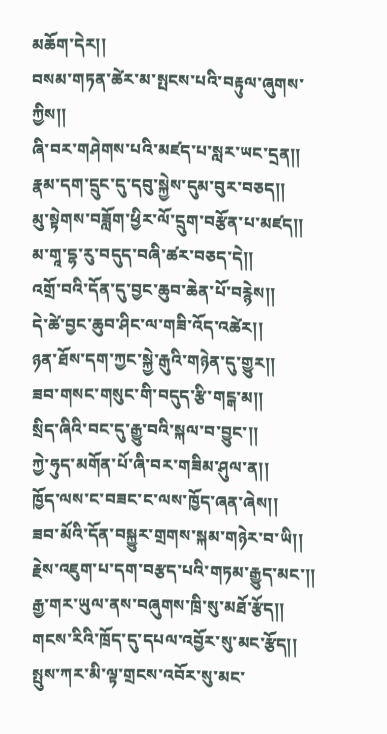མཆོག་དེར།།
བསམ་གཏན་ཚེར་མ་སྤངས་པའི་བརྟུལ་ཞུགས་ཀྱིས།།
ཞི་བར་གཤེགས་པའི་མཛད་པ་སླར་ཡང་དྲན།།
རྣམ་དག་དྲུང་དུ་དབུ་སྐྱེས་དུམ་བུར་བཅད།།
མུ་སྟེགས་བཟློག་ཕྱིར་ལོ་དྲུག་བརྩོན་པ་མཛད།།
མ་གཱ་དྷ་རུ་བདུད་བཞི་ཚར་བཅད་དེ།།
འགྲོ་བའི་དོན་དུ་བྱང་ཆུབ་ཆེན་པོ་བརྙེས།།
དེ་ཚེ་བྱང་ཆུབ་ཤིང་ལ་གཟི་འོད་འཚེར།།
ཉན་ཐོས་དག་ཀྱང་སྐྱེ་རྒུའི་གཉེན་དུ་གྱུར།།
ཟབ་གསང་གསུང་གི་བདུད་རྩི་གངྒ་མ།།
སྲིད་ཞིའི་བང་དུ་རྒྱུ་བའི་སྐལ་བ་བྱུང་།།
ཀྱེ་ཧུད་མགོན་པོ་ཞི་བར་གཟིམ་ཤུལ་ན།།
ཁྱོད་ལས་ང་བཟང་ང་ལས་ཁྱོད་ཞན་ཞེས།།
ཟབ་མོའི་དོན་བསྐྱུར་གྲགས་སྐམ་གཉེར་བ་ཡི།།
རྗེས་འཇུག་པ་དག་བརྩད་པའི་གཏམ་རྒྱུད་མང་།།
རྒྱ་གར་ཡུལ་ནས་བཞུགས་ཁྲི་སུ་མཐོ་རྩོད།།
གངས་རིའི་ཁྲོད་དུ་དཔལ་འབྱོར་སུ་མང་རྩོད།།
སྤུས་ཀར་མི་ལྟ་གྲངས་འབོར་སུ་མང་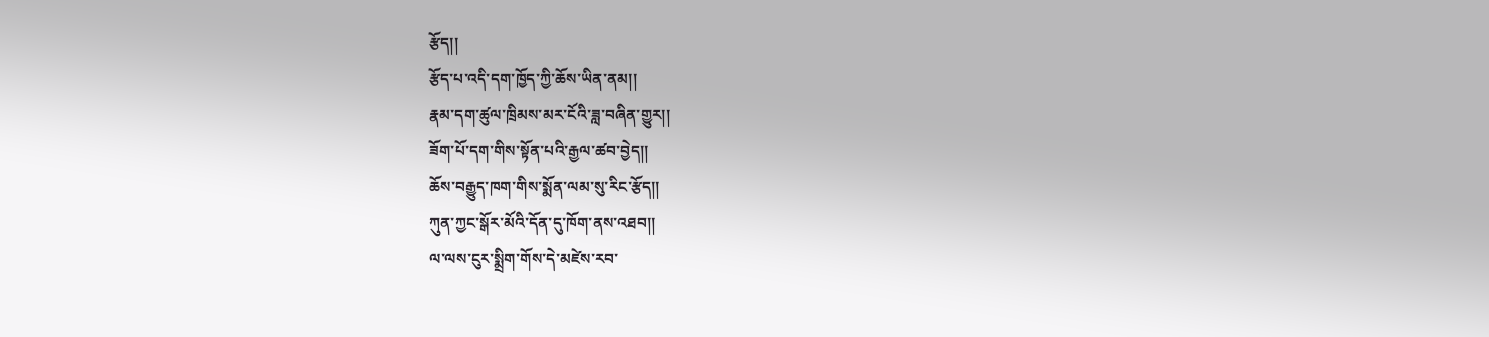རྩོད།།
རྩོད་པ་འདི་དག་ཁྱོད་ཀྱི་ཆོས་ཡིན་ནམ།།
རྣམ་དག་ཚུལ་ཁྲིམས་མར་ངོའི་ཟླ་བཞིན་གྱུར།།
ཟོག་པོ་དག་གིས་སྟོན་པའི་རྒྱལ་ཚབ་བྱེད།།
ཆོས་བརྒྱུད་ཁག་གིས་སྨོན་ལམ་སུ་རིང་རྩོད།།
ཀུན་ཀྱང་སྒོར་མོའི་དོན་དུ་ཁོག་ནས་འཐབ།།
ལ་ལས་ངུར་སྨྲིག་གོས་དེ་མཛེས་རབ་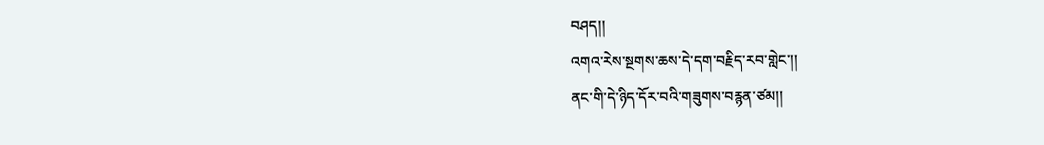བཤད།།
འགའ་རེས་སྔགས་ཆས་དེ་དག་བརྗིད་རབ་གླེང་།།
ནང་གི་དེ་ཉིད་དོར་བའི་གཟུགས་བརྙན་ཙམ།།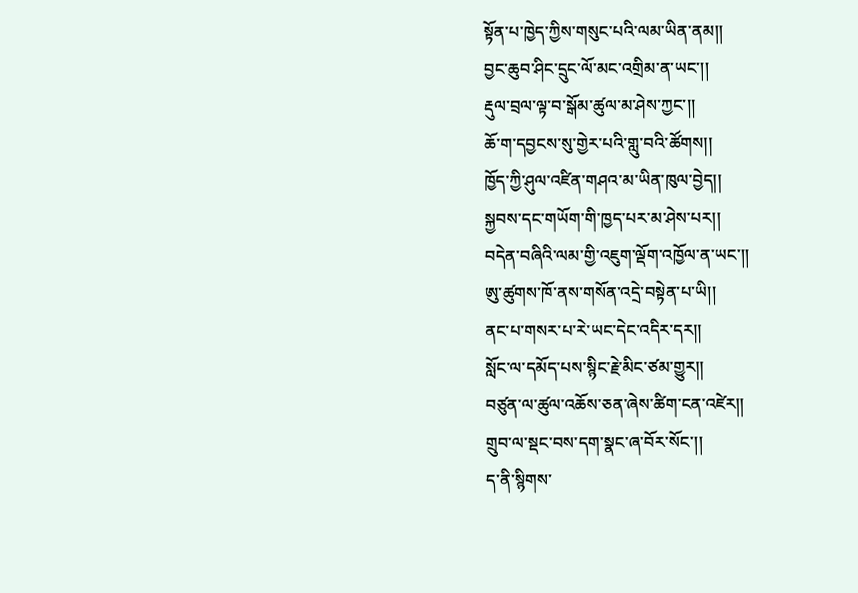སྟོན་པ་ཁྱེད་ཀྱིས་གསུང་པའི་ལམ་ཡིན་ནམ།།
བྱང་ཆུབ་ཤིང་དྲུང་ལོ་མང་འགྲིམ་ན་ཡང་།།
རྡུལ་བྲལ་ལྟ་བ་སྒོམ་ཚུལ་མ་ཤེས་ཀྱང་།།
ཆོ་ག་དབྱངས་སུ་གྱེར་པའི་གླུ་བའི་ཚོགས།།
ཁྱོད་ཀྱི་ཤུལ་འཛིན་གཤའ་མ་ཡིན་ཁུལ་བྱེད།།
སྐྱབས་དང་གཡོག་གི་ཁྱད་པར་མ་ཤེས་པར།།
བདེན་བཞིའི་ལམ་གྱི་འཇུག་ལྡོག་འཁྱོལ་ན་ཡང་།།
ཨུ་ཚུགས་ཁོ་ནས་གསོན་འདྲེ་བསྟེན་པ་ཡི།།
ནང་པ་གསར་པ་རེ་ཡང་དེང་འདིར་དར།།
སློང་ལ་དམོད་པས་སྙིང་རྗེ་མིང་ཙམ་གྱུར།།
བཙུན་ལ་ཚུལ་འཆོས་ཅན་ཞེས་ཚིག་ངན་འཛེར།།
གྲུབ་ལ་སྡང་བས་དག་སྣང་ཞ་བོར་སོང་།།
ད་ནི་སྙིགས་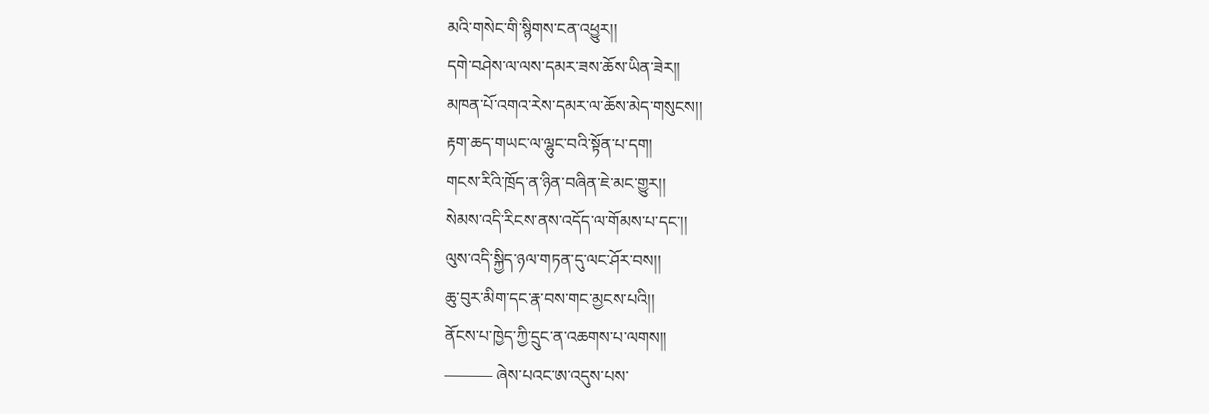མའི་གསེང་གི་སྙིགས་ངན་འཕྱུར།།
དགེ་བཤེས་ལ་ལས་དམར་ཟས་ཆོས་ཡིན་ཟེར།།
མཁན་པོ་འགའ་རེས་དམར་ལ་ཆོས་མེད་གསུངས།།
རྟག་ཆད་གཡང་ལ་ལྷུང་བའི་སྟོན་པ་དག།
གངས་རིའི་ཁྲོད་ན་ཉིན་བཞིན་ཇེ་མང་གྱུར།།
སེམས་འདི་རིངས་ནས་འདོད་ལ་གོམས་པ་དང་།།
ལུས་འདི་སྐྱིད་ཉལ་གཏན་དུ་ལང་ཤོར་བས།།
ཆུ་བུར་མིག་དང་རྣ་བས་གང་མྱངས་པའི།།
ནོངས་པ་ཁྱེད་ཀྱི་དྲུང་ན་འཆགས་པ་ལགས།།
——— ཞེས་པའང་ཨ་འདུས་པས་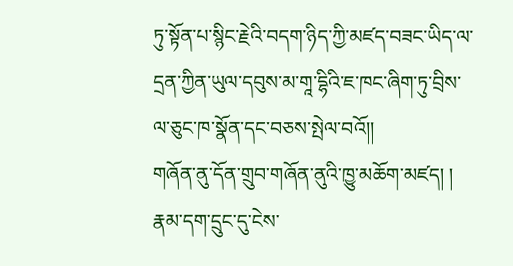ཏུ་སྟོན་པ་སྙིང་རྗེའི་བདག་ཉིད་ཀྱི་མཛད་བཟང་ཡིད་ལ་དྲན་ཀྱིན་ཡུལ་དབུས་མ་གཱ་དྷིའི་ཇ་ཁང་ཞིག་ཏུ་བྲིས་ལ་ཅུང་ཁ་སྣོན་དང་བཅས་སྤེལ་བའོ།།
གཞོན་ནུ་དོན་གྲུབ་གཞོན་ནུའི་ཁྱུ་མཆོག་མཛད། །
རྣམ་དག་དྲུང་དུ་ངེས་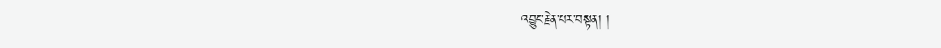འབྱུང་རྗེན་པར་བསྟན། །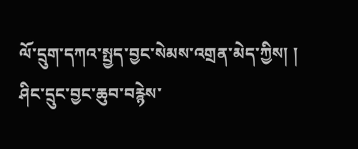ལོ་དྲུག་དཀའ་སྤྱད་བྱང་སེམས་འགྲན་མེད་ཀྱིས། །
ཤིང་དྲུང་བྱང་ཆུབ་བརྙེས་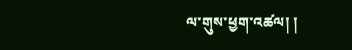ལ་གུས་ཕྱག་འཚལ། །